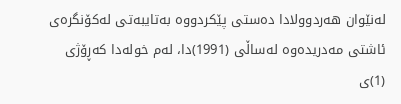له‌نێوان هه‌ردوولادا ده‌ستی پێكردووه‌ به‌تایبه‌تی له‌كۆنگره‌ی ئاشتی مه‌دریده‌وه‌ له‌ساڵی (1991)دا، له‌م خوله‌دا كه‌ڕۆژی (1)ی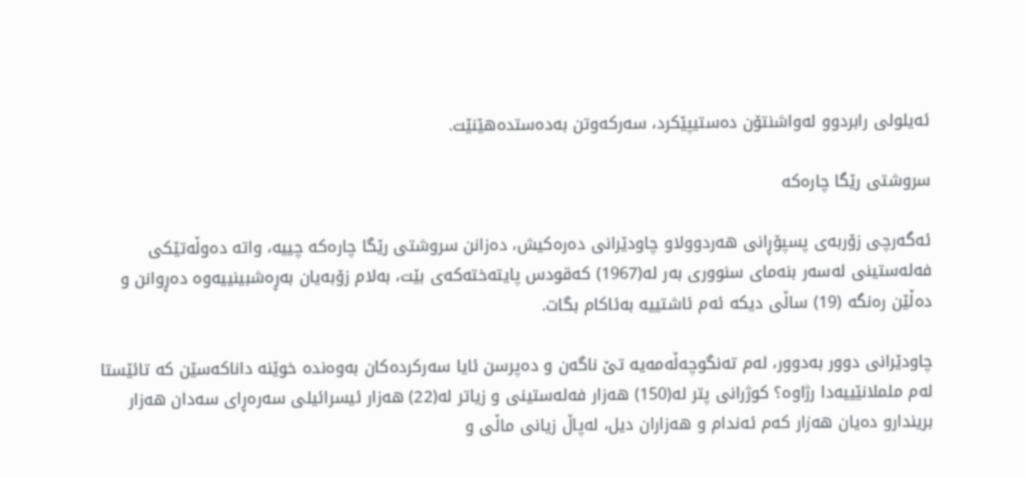ئه‌یلولی رابردوو له‌واشنتۆن ده‌ستیپێكرد، سه‌ركه‌وتن به‌ده‌ستده‌هێنێت.

سروشتی رێگا چاره‌كه‌

ئه‌گه‌رچی زۆربه‌ی پسپۆڕانی هه‌ردوولاو چاودێرانی ده‌ره‌كیش، ده‌زانن سروشتی رێگا چاره‌كه‌ چییه‌، واته‌ ده‌وڵه‌تێكی فه‌له‌ستینی له‌سه‌ر بنه‌مای سنووری به‌ر له‌(1967) كه‌قودس پایته‌خته‌كه‌ی بێت، به‌لام زۆبه‌یان به‌ڕه‌شبینییه‌وه‌ ده‌ڕوانن و ده‌ڵێن ره‌نگه‌ (19) ساڵی دیكه‌ ئه‌م ئاشتییه‌ به‌ئاكام بگات.

چاودێرانی دوور به‌دوور، له‌م ته‌نگوچه‌ڵه‌مه‌یه‌ تێ ناگه‌ن و ده‌پرسن ئایا سه‌ركرده‌كان به‌وه‌نده‌ خوێنه‌ داناكه‌سێن كه‌ تائێستا له‌م ململانێییه‌دا رژاوه‌؟ كوژرانی پتر له‌(150) هه‌زار فه‌له‌ستینی و زیاتر له‌(22) هه‌زار ئیسرائیلی سه‌ره‌ڕای سه‌دان هه‌زار بریندارو ده‌یان هه‌زار كه‌م ئه‌ندام و هه‌زاران دیل، له‌پاڵ زیانی ماڵی و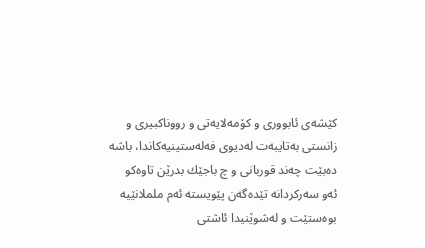كێشه‌ی ئابووری و كۆمه‌لایه‌تی و رووناكبیری و زانستی به‌تایبه‌ت له‌دیوی فه‌له‌ستینیه‌كاندا، باشه‌ ده‌بێت چه‌ند قوربانی و چ باجێك بدرێن تاوه‌كو ئه‌و سه‌ركردانه‌ تێده‌گه‌ن پێویسته‌ ئه‌م ململانێیه‌ بوه‌ستێت و له‌شوێنیدا ئاشتی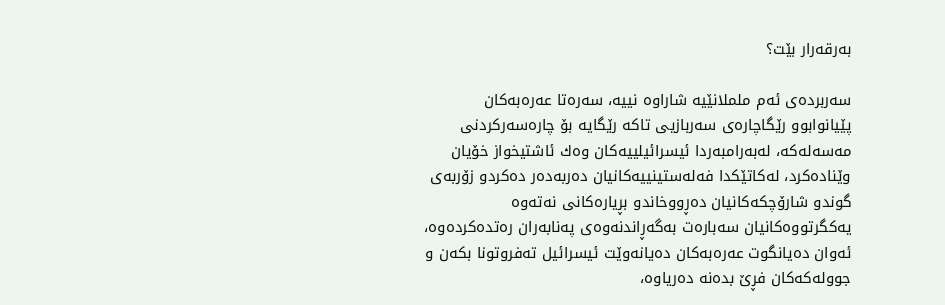به‌رقه‌رار بێت؟

سه‌ربرده‌ی ئه‌م ململانێیه‌ شاراوه‌ نییه‌، سه‌ره‌تا عه‌ره‌به‌كان پێیانوابوو رێگاچاره‌ی سه‌ربازیی تاكه‌ رێگایه‌ بۆ چاره‌سه‌ركردنی مه‌سه‌له‌كه‌، له‌به‌رامبه‌ردا ئیسرائیلییه‌كان وه‌ك ئاشتیخواز خۆیان وێناده‌كرد، له‌كاتێكدا فه‌له‌ستینییه‌كانیان ده‌ربه‌ده‌ر ده‌كردو زۆربه‌ی گوندو شارۆچكه‌كانیان ده‌ڕووخاندو بڕیاره‌كانی نه‌ته‌وه‌ یه‌كگرتووه‌كانیان سه‌باره‌ت به‌گه‌ڕاندنه‌وه‌ی په‌نابه‌ران ره‌تده‌كرده‌وه‌، ئه‌وان ده‌یانگوت عه‌ره‌به‌كان ده‌یانه‌وێت ئیسرائیل ته‌فروتونا بكه‌ن و جووله‌كه‌كان فڕێ بده‌نه‌ ده‌ریاوه‌،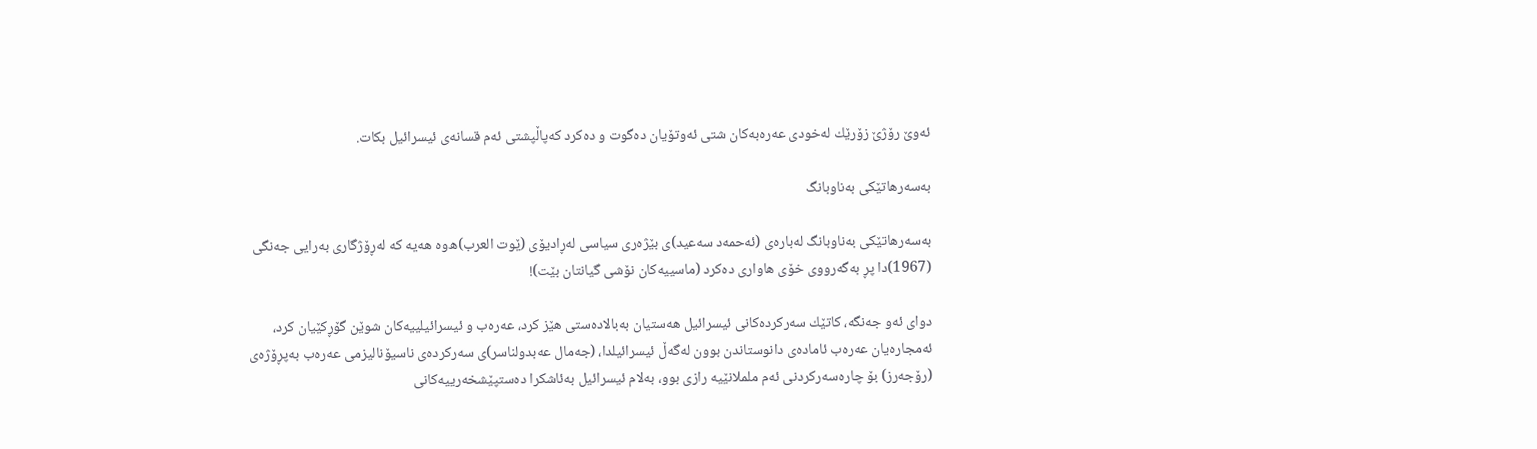ئه‌وێ رۆژێ زۆرێك له‌خودی عه‌ره‌به‌كان شتی ئه‌وتۆیان ده‌گوت و ده‌كرد كه‌پاڵپشتی ئه‌م قسانه‌ی ئیسرائیل بكات.

به‌سه‌رهاتێكی به‌ناوبانگ

به‌سه‌رهاتێكی به‌ناوبانگ له‌باره‌ی (ئه‌حمه‌د سه‌عید)ی بێژه‌ری سیاسی له‌ڕادیۆی (ێوت العرب)ه‌وه‌ هه‌یه‌ كه‌ له‌ڕۆژگاری به‌رایی جه‌نگی (1967)دا پڕ به‌گه‌رووی خۆی هاواری ده‌كرد (ماسییه‌كان نۆشی گیانتان بێت)!

دوای ئه‌و جه‌نگه‌، كاتێك سه‌ركرده‌كانی ئیسرائیل هه‌ستیان به‌بالاده‌ستی هێز كرد، عه‌ره‌ب و ئیسرائیلییه‌كان شوێن گۆڕكێیان كرد، ئه‌مجاره‌یان عه‌ره‌ب ئاماده‌ی دانوستاندن بوون له‌گه‌ڵ ئیسرائیلدا، (جه‌مال عه‌بدولناسر)ی سه‌ركرده‌ی ناسیۆنالیزمی عه‌ره‌ب به‌پڕۆژه‌ی (رۆجه‌رز) بۆ چاره‌سه‌ركردنی ئه‌م ململانێیه‌ رازی بوو، به‌لام ئیسرائیل به‌ئاشكرا ده‌ستپێشخه‌رییه‌كانی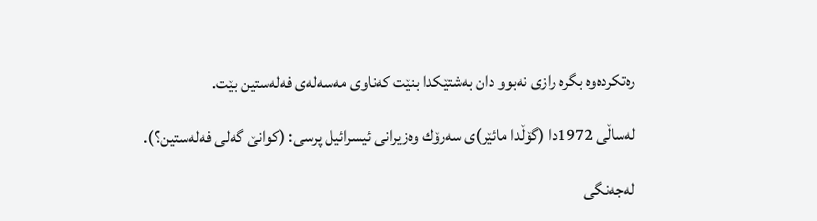ره‌تكرده‌وه‌ بگره‌ رازی نه‌بوو دان به‌شتێكدا بنێت كه‌ناوی مه‌سه‌له‌ی فه‌له‌ستین بێت.

له‌ساڵی 1972دا (گۆڵدا مائێر)ی سه‌رۆك وه‌زیرانی ئیسرائیل پرسی: (كوانێ گه‌لی فه‌له‌ستین؟).

له‌جه‌نگی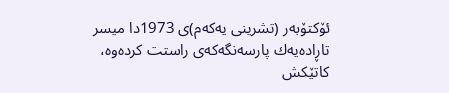ئۆكتۆبه‌ر (تشرینی یه‌كه‌م)ی 1973دا میسر تاڕاده‌یه‌ك پارسه‌نگه‌كه‌ی راستت كرده‌وه‌، كاتێكش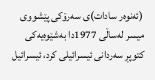(ئه‌نوه‌ر سادات)ی سه‌رۆكی پێشووی میسر له‌ساڵی 1977دا به‌شێوه‌یه‌كی كتوپڕ سه‌ردانی ئیسرائیلی كرد، ئیسرائیل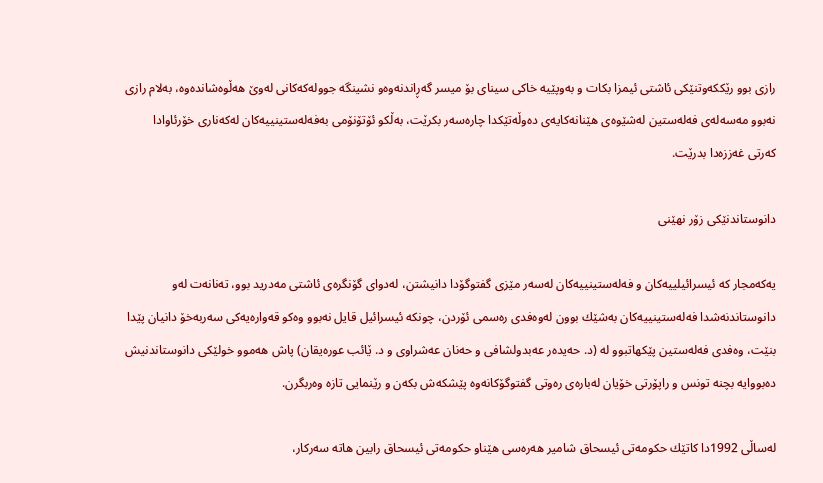رازی بوو رێككه‌وتنێكی ئاشتی ئیمزا بكات و به‌وپێیه‌ خاكی سینای بۆ میسر گه‌ڕاندنه‌وه‌و نشینگه‌ جووله‌كه‌كانی له‌وێ هه‌ڵوه‌شانده‌وه‌، به‌لام رازی نه‌بوو مه‌سه‌له‌ی فه‌له‌ستین له‌شێوه‌ی هێنانه‌كایه‌ی ده‌وڵه‌تێكدا چاره‌سه‌ر بكرێت، به‌ڵكو ئۆتۆنۆمی به‌فه‌له‌ستینییه‌كان له‌كه‌ناری خۆرئاوادا كه‌رتی غه‌ززه‌دا بدرێت.

دانوستاندنێكی زۆر نهێنی

یه‌كه‌مجار كه‌ ئیسرائیلییه‌كان و فه‌له‌ستینییه‌كان له‌سه‌ر مێزی گفتوگۆدا دانیشتن، له‌دوای گۆنگره‌ی ئاشتی مه‌درید بوو، ته‌نانه‌ت له‌و دانوستاندنه‌شدا فه‌له‌ستینییه‌كان به‌شێك بوون له‌وه‌فدی ره‌سمی ئۆردن، چونكه‌ ئیسرائیل قایل نه‌بوو وه‌كو قه‌واره‌یه‌كی سه‌ربه‌خۆ دانیان پێدا بنێت، وه‌فدی فه‌له‌ستین پێكهاتبوو له‌ (د. حه‌یده‌ر عه‌بدولشافی و حه‌نان عه‌شراوی و د. ێائب عوره‌یقان) پاش هه‌موو خولێكی دانوستاندنیش ده‌بووایه‌ بچنه‌ تونس و راپۆرتی خۆیان له‌باره‌ی ره‌وتی گفتوگۆكانه‌وه‌ پێشكه‌ش بكه‌ن و رێنمایی تازه‌ وه‌ربگرن.

له‌ساڵی 1992دا كاتێك حكومه‌تی ئیسحاق شامیر هه‌ره‌سی هێناو حكومه‌تی ئیسحاق رابین هاته‌ سه‌ركار،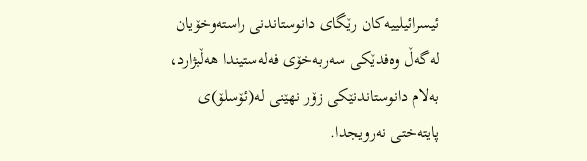ئیسرائیلییه‌كان رێگای دانوستاندنی راسته‌وخۆیان له‌گه‌ڵ وه‌فدێكی سه‌ربه‌خۆی فه‌له‌ستیندا هه‌ڵبژارد، به‌لام دانوستاندنێكی زۆر نهێنی له‌(ئۆسلۆ)ی پایته‌ختی نه‌رویجدا.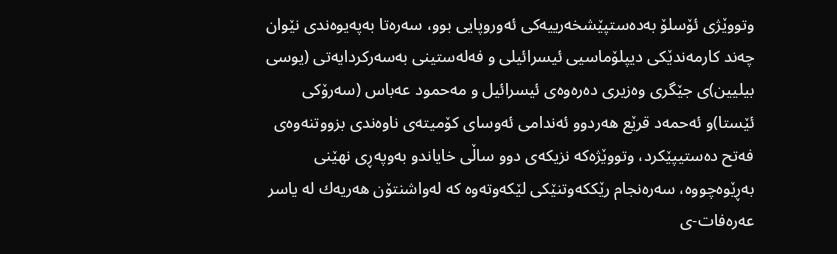وتووێژی ئۆسلۆ به‌ده‌ستپێشخه‌رییه‌كی ئه‌وروپایی بوو، سه‌ره‌تا به‌په‌یوه‌ندی نێوان چه‌ند كارمه‌ندێكی دیپلۆماسیی ئیسرائیلی و فه‌له‌ستینی به‌سه‌ركردایه‌تی (یوسی بیلیین)ی جێگری وه‌زیری ده‌ره‌وه‌ی ئیسرائیل و مه‌حمود عه‌باس (سه‌رۆكی ئێستا)و ئه‌حمه‌د قرێع هه‌ردوو ئه‌ندامی ئه‌وسای كۆمیته‌ی ناوه‌ندی بزووتنه‌وه‌ی فه‌تح ده‌ستیپێكرد، وتووێژه‌كه‌ نزیكه‌ی دوو ساڵی خایاندو به‌وپه‌ڕی نهێنی به‌ڕێوه‌چووه‌، سه‌ره‌نجام رێككه‌وتنێكی لێكه‌وته‌وه‌ كه‌ له‌واشنتۆن هه‌ریه‌ك له‌ یاسر عه‌ره‌فات-ی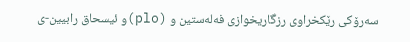سه‌رۆكی رێكخراوی رزگاریخوازی فه‌له‌ستین و (plo)و ئیسحاق رابیین-ی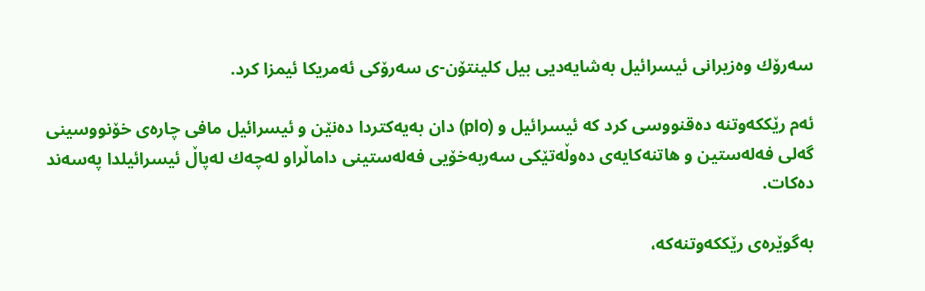سه‌رۆك وه‌زیرانی ئیسرائیل به‌شایه‌دیی بیل كلینتۆن-ی سه‌رۆكی ئه‌مریكا ئیمزا كرد.

ئه‌م رێككه‌وتنه‌ ده‌قنووسی كرد كه‌ ئیسرائیل و (plo) دان به‌یه‌كتردا ده‌نێن و ئیسرائیل مافی چاره‌ی خۆنووسینی گه‌لی فه‌له‌ستین و هاتنه‌كایه‌ی ده‌وڵه‌تێكی سه‌ربه‌خۆیی فه‌له‌ستینی داماڵراو له‌چه‌ك له‌پاڵ ئیسرائیلدا په‌سه‌ند ده‌كات.

به‌گوێره‌ی رێككه‌وتنه‌كه‌،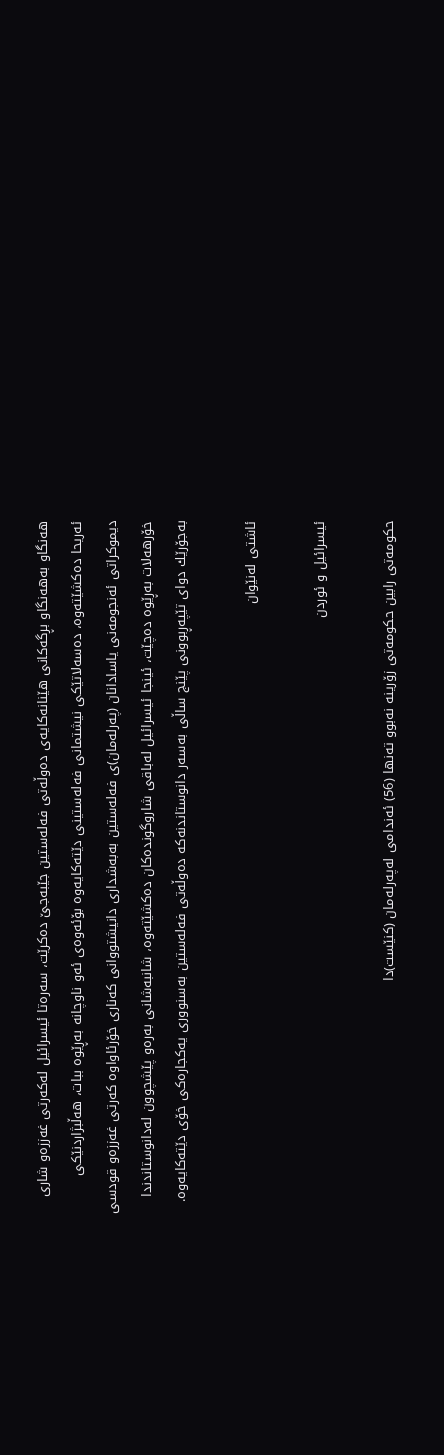هه‌نگاو به‌هه‌نگاو بڕگه‌كانی هێنانه‌كایه‌ی ده‌وڵه‌تی فه‌له‌ستین جێبه‌جێ ده‌كرێت، سه‌ره‌تا ئیسرائیل له‌كه‌رتی غه‌ززه‌و شاری ئه‌ریحا ده‌كشێته‌وه‌، ده‌سه‌لاتێكی نیشتمانی فه‌له‌ستینی دێته‌كایه‌وه‌ بۆئه‌وه‌ی ئه‌و ناوچانه‌ به‌ڕێوه‌ ببات، هه‌ڵبژاردنێكی دیموكراتی ئه‌نجومه‌نی یاسادانان (په‌رله‌مان)ی فه‌له‌ستین به‌به‌شداری دانیشتووانی كه‌ناری خۆرئاواوه‌ كه‌رتی غه‌ززه‌و قودسی خۆرهه‌لات به‌ڕێوه‌ ده‌چێت، ئینجا ئیسرائیل له‌باقی شاروگونده‌كان ده‌كشێته‌وه‌، شانبه‌شانی به‌ره‌و پێشچوون له‌دانوستاندندا به‌جۆرێك دوای تێپه‌ڕبوونی پێنج ساڵی به‌سه‌ر دانوستاندنه‌كه‌ ده‌وڵه‌تی فه‌له‌ستین به‌سنووری یه‌كجاره‌كی خۆی دێته‌كایه‌وه‌.

ئاشتی له‌نێوان

ئیسرائیل و ئوردن

حكومه‌تی رابین حكومه‌تی زۆرینه‌ نه‌بوو ته‌نها (56) ئه‌ندامی له‌په‌رله‌مان (كنێست)دا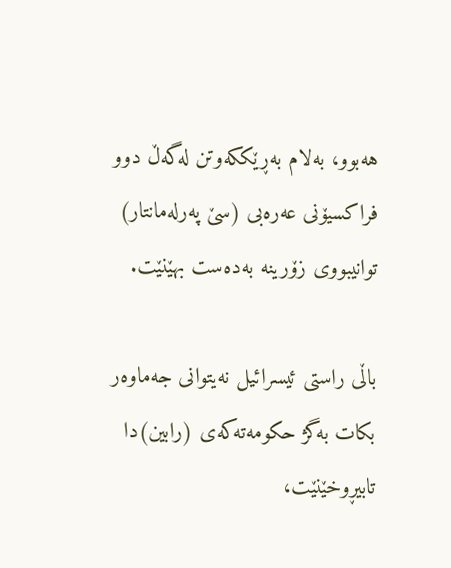هه‌بوو، به‌لام به‌ڕێككه‌وتن له‌گه‌ڵ دوو فراكسیۆنی عه‌ره‌بی (سێ په‌رله‌مانتار) توانیبووی زۆرینه‌ به‌ده‌ست بهێنێت.

باڵی راستی ئیسرائیل نه‌یتوانی جه‌ماوه‌ر بكات به‌گژ حكومه‌ته‌كه‌ی (رابین)دا تابیڕوخێنێت،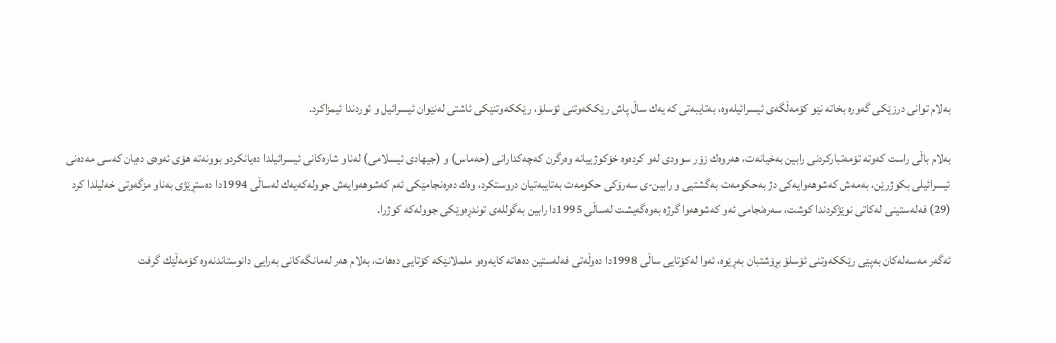به‌لام توانی درزێكی گه‌وره‌ بخاته‌ نێو كۆمه‌ڵگه‌ی ئیسرائیله‌وه‌، به‌تایبه‌تی كه‌ یه‌ك ساڵ پاش رێككه‌وتنی ئۆسلۆ، رێككه‌وتنێكی ئاشتی له‌نێوان ئیسرائیل و ئوردندا ئیمزاكرد.

به‌لام باڵی راست كه‌وته‌ تۆمه‌تباركردنی رابین به‌خیانه‌ت، هه‌روه‌ك زۆر سوودی له‌و كرده‌وه‌ خۆكوژییانه‌ وه‌رگرن كه‌چه‌كدارانی (حه‌ماس) و (جیهادی ئیسلامی) له‌ناو شاره‌كانی ئیسرائیلدا ده‌یانكردو بوونه‌ته‌ هۆی ئه‌وه‌ی ده‌یان كه‌سی مه‌ده‌نی ئیسرائیلی بكوژرێن، به‌مه‌ش كه‌شوهه‌وایه‌كی دژ به‌حكومه‌ت به‌گشتیی و رابین-ی سه‌رۆكی حكومه‌ت به‌تایبه‌تیان دروستكرد، وه‌ك ده‌ره‌نجامێكی ئه‌م كه‌شوهه‌وایه‌ش جووله‌كه‌یه‌ك له‌ساڵی 1994دا ده‌ستڕێژی به‌ناو مزگه‌وتی خه‌لیلدا كرد (29) فه‌له‌ستینی له‌كاتی نوێژكردندا كوشت، سه‌ره‌نجامی ئه‌و كه‌شوهه‌وا گرژه‌ به‌وه‌گه‌یشت له‌ساڵی 1995دا رابین به‌گولله‌ی توندڕه‌وێكی جووله‌كه‌ كوژرا.

ئه‌گه‌ر مه‌سه‌له‌كان به‌پێی رێككه‌وتنی ئۆسلۆ بڕۆشتبان به‌ڕێوه‌، ئه‌وا له‌كۆتایی ساڵی 1998دا ده‌وڵه‌تی فه‌له‌ستین ده‌هاته‌ كایه‌وه‌و ململانێكه‌ كۆتایی ده‌هات، به‌لام هه‌ر له‌مانگه‌كانی به‌رایی دانوستاندنه‌وه‌ كۆمه‌ڵێك گرفت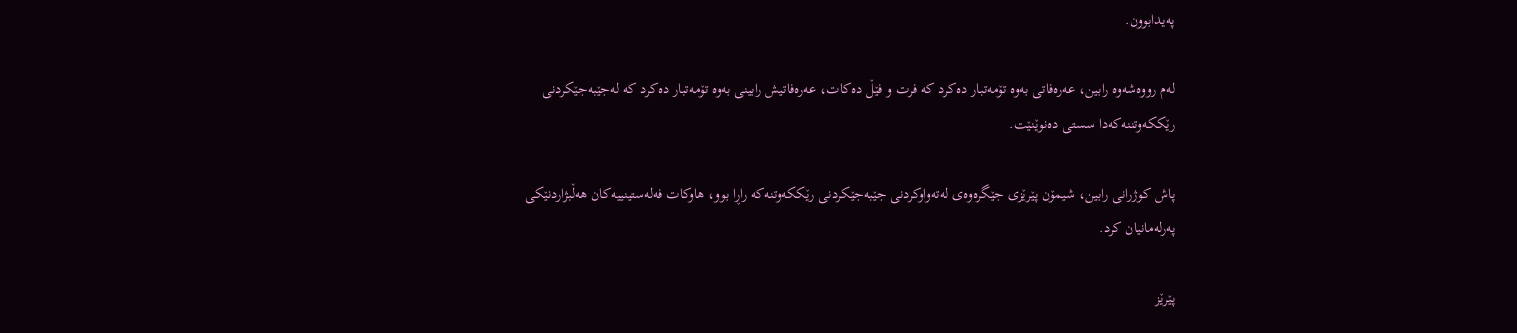په‌یدابوون.

له‌م رووه‌شه‌وه‌ رابین، عه‌ره‌فاتی به‌وه‌ تۆمه‌تبار ده‌كرد كه‌ فرت و فێڵ ده‌كات، عه‌ره‌فاتیش رابینی به‌وه‌ تۆمه‌تبار ده‌كرد كه‌ له‌جێبه‌جێكردنی رێككه‌وتننه‌كه‌دا سستی ده‌نوێنێت.

پاش كوژرانی رابین، شیمۆن پێرێزی جێگره‌وه‌ی له‌ته‌واوكردنی جێبه‌جێكردنی رێككه‌وتنه‌كه‌ راڕا بوو، هاوكات فه‌له‌ستینییه‌كان هه‌ڵبژاردنێكی په‌رله‌مانیان كرد.

پێرێز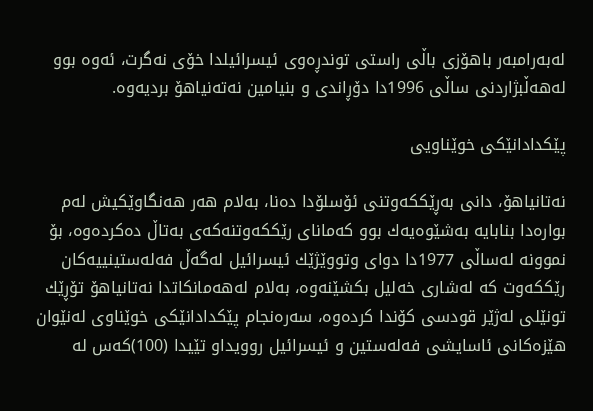له‌به‌رامبه‌ر باهۆزی باڵی راستی توندڕه‌وی ئیسرائیلدا خۆی نه‌گرت، ئه‌وه‌ بوو له‌هه‌ڵبژاردنی ساڵی 1996دا دۆڕاندی و بنیامین نه‌ته‌نیاهۆ بردیه‌وه‌.

پێكدادانێكی خوێناویی

نه‌تانیاهۆ، دانی به‌ڕێككه‌وتنی ئۆسلۆدا ده‌نا، به‌لام هه‌ر هه‌نگاوێكیش له‌م بواره‌دا بنابایه‌ به‌شێوه‌یه‌ك بوو كه‌مانای رێككه‌وتنه‌كه‌ی به‌تاڵ ده‌كرده‌وه‌، بۆ نموونه‌ له‌ساڵی 1977دا دوای وتووێژێك ئیسرائیل له‌گه‌ڵ فه‌له‌ستینییه‌كان رێككه‌وت كه‌ له‌شاری خه‌لیل بكشێنه‌وه‌، به‌لام له‌هه‌مانكاتدا نه‌تانیاهۆ تۆڕێك تونێلی له‌ژێر قودسی كۆندا كرده‌وه‌، سه‌ره‌نجام پێكدادانێكی خوێناوی له‌نێوان هێزه‌كانی ئاسایشی فه‌له‌ستین و ئیسرائیل روویداو تێیدا (100)كه‌س له‌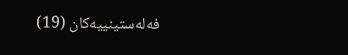فه‌له‌ستینییه‌كان (19)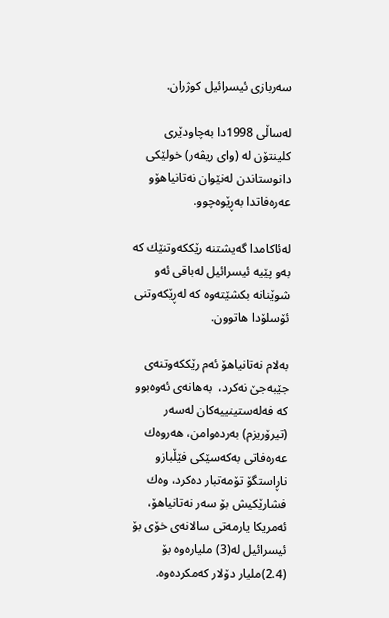سه‌ربازی ئیسرائیل كوژران.

له‌ساڵی 1998دا به‌چاودێری كلینتۆن له‌ (وای ریڤه‌ر) خولێكی دانوستاندن له‌نێوان نه‌تانیاهۆو عه‌ره‌فاتدا به‌ڕێوه‌چوو.

له‌ئاكامدا گه‌یشتنه‌ رێككه‌وتنێك كه‌ به‌و پێیه‌ ئیسرائیل له‌باقی ئه‌و شوێنانه‌ بكشێته‌وه‌ كه‌ له‌ڕێكه‌وتنی ئۆسلۆدا هاتوون.

به‌لام نه‌تانیاهۆ ئه‌م رێككه‌وتنه‌ی جێبه‌جێ نه‌كرد،  به‌هانه‌ی ئه‌وه‌بوو كه‌ فه‌له‌ستینییه‌كان له‌سه‌ر (تیرۆریزم) به‌رده‌وامن، هه‌روه‌ك عه‌ره‌فاتی به‌كه‌سێكی فێڵبازو ناڕاستگۆ تۆمه‌تبار ده‌كرد، وه‌ك فشارێكیش بۆ سه‌ر نه‌تانیاهۆ، ئه‌مریكا یارمه‌تی سالانه‌ی خۆی بۆ ئیسرائیل له‌(3) ملیاره‌وه‌ بۆ (2.4)ملیار دۆلار كه‌مكرده‌وه‌.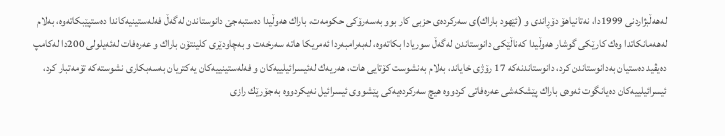له‌هه‌ڵبژاردنی 1999دا، نه‌تانیاهۆ دۆڕاندی و (ئێهود باراك)ی سه‌ركرده‌ی حزبی كار بوو به‌سه‌رۆكی حكومه‌ت، باراك هه‌وڵیدا ده‌ستبه‌جێ دانوستاندن له‌گه‌ڵ فه‌له‌ستینیه‌كاندا ده‌ستپێبكاته‌وه‌، به‌لام له‌هه‌مانكاتدا وه‌ك كارێكی گوشار هه‌وڵیدا كه‌ناڵێكی دانوستاندن له‌گه‌ڵ سوریادا بكاته‌وه‌، له‌به‌رامبه‌ردا ئه‌مریكا هاته‌ سه‌رخه‌ت و به‌چاودێری كلینتۆن باراك و عه‌ره‌فات له‌ئه‌یلولی 200دا له‌كامپ ده‌یڤید ده‌ستیان به‌دانوستاندن كرد، دانوستاندنه‌كه‌ 17 رۆژی خایاند، به‌لام به‌نشوست كۆتایی هات، هه‌ریه‌ك له‌ئیسرائیلییه‌كان و فه‌له‌ستینییه‌كان یه‌كتریان به‌سه‌بكاری نشوسته‌كه‌ تۆمه‌تبار كرد، ئیسرائیلییه‌كان ده‌یانگوت ئه‌وه‌ی باراك پێشكه‌شی عه‌ره‌فاتی كردووه‌ هیچ سه‌ركرده‌یه‌كی پێشووی ئیسرائیل نه‌یكردووه‌ به‌جۆرێك رازی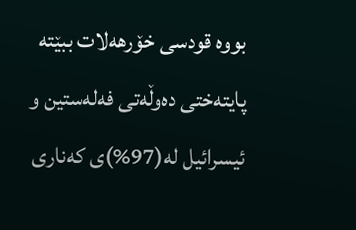بووه‌ قودسی خۆرهه‌لات ببێته‌ پایته‌ختی ده‌وڵه‌تی فه‌له‌ستین و ئیسرائیل له‌(97%)ی كه‌ناری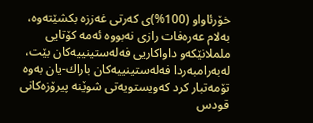خۆرئاواو (100%)ی كه‌رتی غه‌ززه‌ بكشێته‌وه‌، به‌لام عه‌ره‌فات رازی نه‌بووه‌ ئه‌مه‌ كۆتایی ململانێكه‌و داواكاریی فه‌له‌ستینییه‌كان بێت، له‌به‌رامبه‌ردا فه‌له‌ستینییه‌كان باراك-یان به‌وه‌ تۆمه‌تبار كرد كه‌ویستویه‌تی شوێنه‌ پیرۆزه‌كانی قودس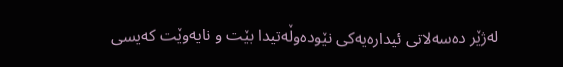له‌ژێر ده‌سه‌لاتی ئیداره‌یه‌كی نێوده‌وڵه‌تیدا بێت و نایه‌وێت كه‌یسی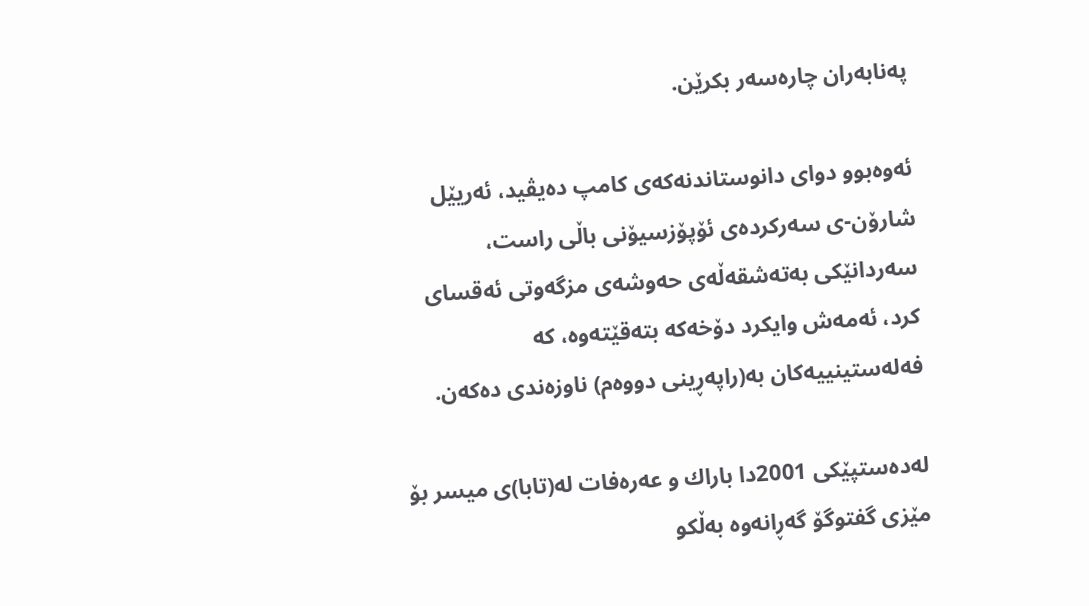په‌نابه‌ران چاره‌سه‌ر بكرێن.

ئه‌وه‌بوو دوای دانوستاندنه‌كه‌ی كامپ ده‌یڤید، ئه‌ریێل شارۆن-ی سه‌ركرده‌ی ئۆپۆزسیۆنی باڵی راست، سه‌ردانێكی به‌ته‌شقه‌ڵه‌ی حه‌وشه‌ی مزگه‌وتی ئه‌قسای كرد، ئه‌مه‌ش وایكرد دۆخه‌كه‌ بته‌قێته‌وه‌، كه‌ فه‌له‌ستینییه‌كان به‌(راپه‌ڕینی دووه‌م) ناوزه‌ندی ده‌كه‌ن.

له‌ده‌ستپێكی 2001دا باراك و عه‌ره‌فات له‌(تابا)ی میسر بۆ مێزی گفتوگۆ گه‌ڕانه‌وه‌ به‌ڵكو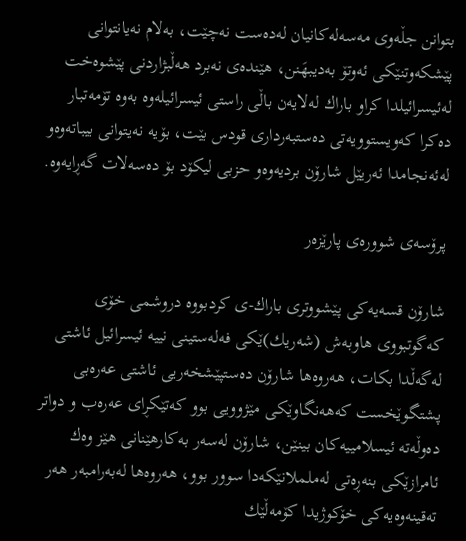بتوانن جڵه‌وی مه‌سه‌له‌كانیان له‌ده‌ست نه‌چێت، به‌لام نه‌یانتوانی پێشكه‌وتنێكی ئه‌وتۆ به‌دیبهَنن، هێنده‌ی نه‌برد هه‌ڵبژاردنی پێشوه‌خت له‌ئیسرائیلدا كراو باراك له‌لایه‌ن باڵی راستی ئیسرائیله‌وه‌ به‌وه‌ تۆمه‌تبار ده‌كرا كه‌ویستوویه‌تی ده‌ستبه‌رداری قودس بێت، بۆیه‌ نه‌یتوانی بیباته‌وه‌و له‌ئه‌نجامدا ئه‌ریێل شارۆن بردیه‌وه‌و حزبی لیكۆد بۆ ده‌سه‌لات گه‌ڕایه‌وه‌.

پرۆسه‌ی شووره‌ی پارێزه‌ر

شارۆن قسه‌یه‌كی پێشووتری باراك-ی كردبووه‌ دروشمی خۆی كه‌گوتبووی هاوبه‌ش (شه‌ریك)ێكی فه‌له‌ستینی نییه‌ ئیسرائیل ئاشتی له‌گه‌ڵدا بكات، هه‌روه‌ها شارۆن ده‌ستپێشخه‌ریی ئاشتی عه‌ره‌بی پشتگوێخست كه‌هه‌نگاوێكی مێژوویی بوو كه‌تێكڕای عه‌ره‌ب و دواتر ده‌وڵه‌ته‌ ئیسلامییه‌كان بینێن، شارۆن له‌سه‌ر به‌كارهێنانی هێز وه‌ك ئامرازێكی بنه‌ڕه‌تی له‌ململانێكه‌دا سوور بوو، هه‌روه‌ها له‌به‌رامبه‌ر هه‌ر ته‌قینه‌وه‌یه‌كی خۆكوژیدا كۆمه‌ڵێك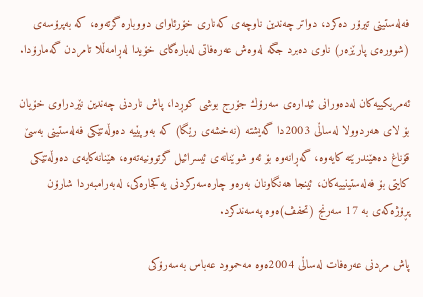فه‌له‌ستینی تیرۆر ده‌كرد، دواتر چه‌ندین ناوچه‌ی كه‌ناری خۆرئاوای دووباره‌ گرته‌وه‌، كه‌ به‌پرۆسه‌ی (شووره‌ی پارێزه‌ر) ناوی ده‌برد جگه‌ له‌وه‌ش عه‌ره‌فاتی له‌باره‌گای خۆیدا له‌ڕامه‌ڵلا تامردن گه‌مارۆدا.

ئه‌مریكییه‌كان له‌ده‌ورانی ئیداره‌ی سه‌رۆك جۆرج بوشی كوڕدا، پاش ناردنی چه‌ندین نێردراوی خۆیان بۆ لای هه‌ردوولا له‌ساڵی 2003دا گه‌یشته‌ (نه‌خشه‌ی رێگا) كه‌ به‌وپێیه‌ ده‌وڵه‌تێكی فه‌له‌ستینی به‌سێ قۆناغ ده‌هێندرێته‌ كایه‌وه‌، گه‌ڕانه‌وه‌ بۆ ئه‌و شوێنانه‌ی ئیسرائیل گرتوونیه‌ته‌وه‌، هێنانه‌كایه‌ی ده‌وڵه‌تێكی كایتی بۆ فه‌له‌ستینییه‌كان، ئینجا هه‌نگاونان به‌ره‌و چاره‌سه‌ركردنی یه‌كجاره‌كی، له‌به‌رامبه‌ردا شارۆن پڕۆژه‌كه‌ی به‌ 17 سه‌رنج (تحفڤ)ه‌وه‌ په‌سه‌ندكرد.

پاش مردنی عه‌ره‌فات له‌ساڵی 2004ه‌وه‌ مه‌حموود عه‌باس به‌سه‌رۆكی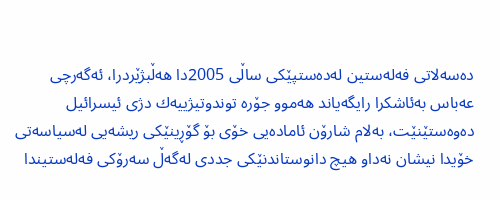ده‌سه‌لاتی فه‌له‌ستین له‌ده‌ستپێكی ساڵی 2005دا هه‌ڵبژێردرا، ئه‌گه‌رچی عه‌باس به‌ئاشكرا رایگه‌یاند هه‌موو جۆره‌ توندوتیژییه‌ك دژی ئیسرائیل ده‌وه‌ستێنێت، به‌لام شارۆن ئاماده‌یی خۆی بۆ گۆڕینێكی ریشه‌یی له‌سیاسه‌تی خۆیدا نیشان نه‌داو هیچ دانوستاندنێكی جددی له‌گه‌ڵ سه‌رۆكی فه‌له‌ستیندا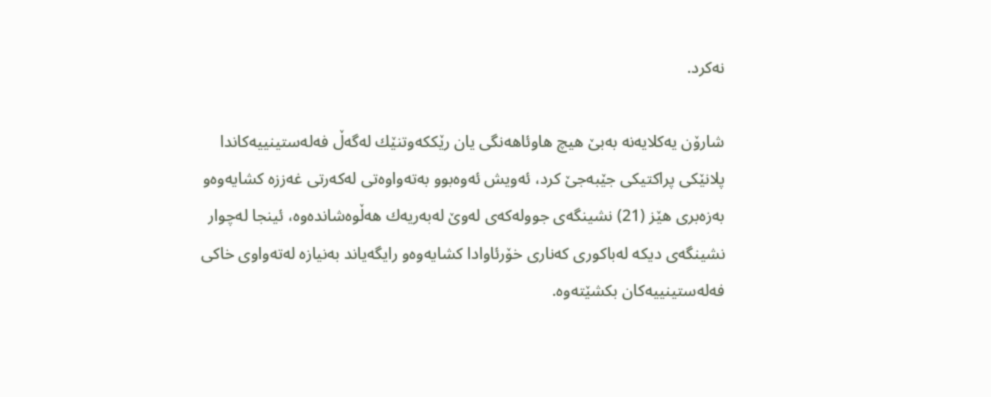نه‌كرد.

شارۆن یه‌كلایه‌نه‌ به‌بێ هیچ هاوئاهه‌نگی یان رێككه‌وتنێك له‌گه‌ڵ فه‌له‌ستینییه‌كاندا پلانێكی پراكتیكی جێبه‌جێ كرد، ئه‌ویش ئه‌وه‌بوو به‌ته‌واوه‌تی له‌كه‌رتی غه‌ززه‌ كشایه‌وه‌و به‌زه‌بری هێز (21) نشینگه‌ی جووله‌كه‌ی له‌وێ له‌به‌ریه‌ك هه‌ڵوه‌شانده‌وه‌، ئینجا له‌چوار نشینگه‌ی دیكه‌ له‌باكوری كه‌ناری خۆرئاوادا كشایه‌وه‌و رایگه‌یاند به‌نیازه‌ له‌ته‌واوی خاكی فه‌له‌ستینییه‌كان بكشێته‌وه‌.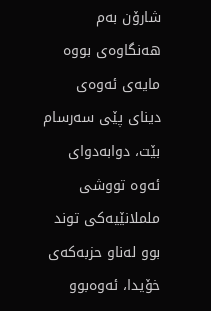شارۆن به‌م هه‌نگاوه‌ی بووه‌ مایه‌ی ئه‌وه‌ی دینای پێی سه‌رسام بێت، دوابه‌دوای ئه‌وه‌ تووشی ململانێیه‌كی توند بوو له‌ناو حزبه‌كه‌ی خۆیدا، ئه‌وه‌بوو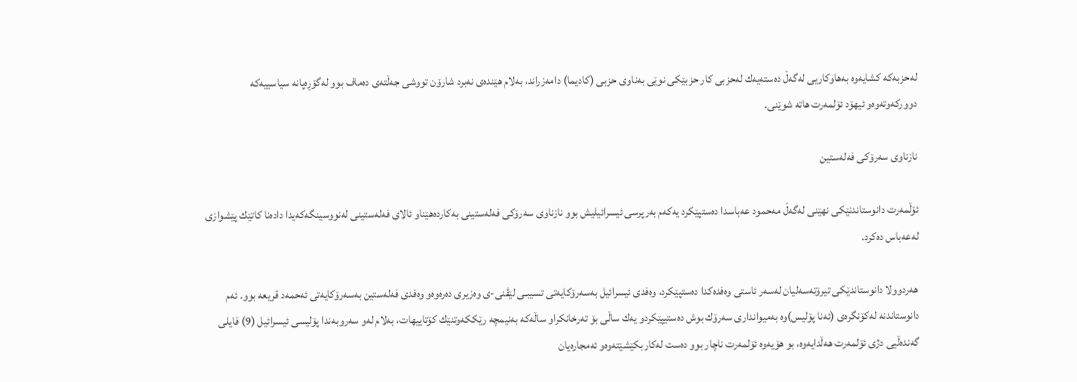له‌حزبه‌كه‌ كشایه‌وه‌ به‌هاوكاریی له‌گه‌ڵ ده‌سته‌یه‌ك له‌حزبی كار حزبێكی نوێی به‌ناوی حزبی (كادیما) دامه‌زراند، به‌لام هێنده‌ی نه‌برد شارۆن تووشی جه‌ڵته‌ی ده‌ماف بوو له‌گۆڕه‌پانه‌ سیاسییه‌كه‌ دووركه‌وته‌وه‌و ئیهۆد ئۆلمه‌رت هاته‌ شوێنی.

نازناوی سه‌رۆكی فه‌له‌ستین

ئۆڵمه‌رت دانوستاندنێكی نهێنی له‌گه‌ڵ مه‌حمود عه‌باسدا ده‌ستپێكرد یه‌كه‌م به‌رپرسی ئیسرائیلیش بوو نازناوی سه‌رۆكی فه‌له‌ستینی به‌كارده‌هێناو ئالای فه‌له‌ستینی له‌نووسینگه‌كه‌یدا داده‌نا كاتێك پێشوازی له‌عه‌باس ده‌كرد.

هه‌ردوولا دانوستاندێكی تیرۆته‌سه‌لیان له‌سه‌ر ئاستی وه‌فده‌كدا ده‌ستپێكرد، وه‌فدی ئیسرائیل به‌سه‌رۆكایه‌تی تسیبـی لێڤنی-ی وه‌زیری ده‌ره‌وه‌و وه‌فدی فه‌له‌ستین به‌سه‌رۆكایه‌تی ئه‌حمه‌د قریعه‌ بوو. ئه‌م دانوستاندنه‌ له‌كۆنگره‌ی (ئه‌نا پۆلیس)وه‌ به‌میوانداری سه‌رۆك بوش ده‌ستیپێكردو یه‌ك ساڵی بۆ ته‌رخانكراو ساڵه‌كه‌ به‌نیمچه‌ رێككه‌وتنێك كۆتاییهات، به‌لام له‌و سه‌روبه‌ندا پۆلیسی ئیسرائیل (9) فایلی گه‌نده‌ڵیی دژی ئۆلمه‌رت هه‌ڵدایه‌وه‌، بو هۆیه‌وه‌ ئۆلمه‌رت ناچار بوو ده‌ست له‌كاربكێشێته‌وه‌و ئه‌مجاره‌یان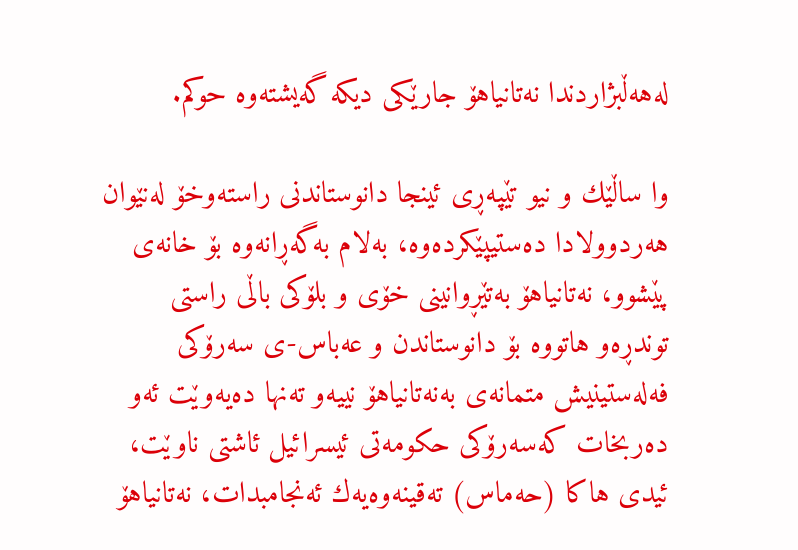له‌هه‌ڵبژاردندا نه‌تانیاهۆ جارێكی دیكه‌ گه‌یشته‌وه‌ حوكم.

وا ساڵێك و نیو تێپه‌ڕی ئینجا دانوستاندنی راسته‌وخۆ له‌نێوان هه‌ردوولادا ده‌ستیپێكرده‌وه‌، به‌لام به‌گه‌ڕانه‌وه‌ بۆ خانه‌ی پێشوو، نه‌تانیاهۆ به‌تێڕوانینی خۆی و بلۆكی باڵی راستی توندڕه‌و هاتووه‌ بۆ دانوستاندن و عه‌باس-ی سه‌رۆكی فه‌له‌ستینیش متمانه‌ی به‌نه‌تانیاهۆ نییه‌و ته‌نها ده‌یه‌وێت ئه‌و ده‌ربخات كه‌سه‌رۆكی حكومه‌تی ئیسرائیل ئاشتی ناوێت، ئیدی هاكا (حه‌ماس) ته‌قینه‌وه‌یه‌ك ئه‌نجامبدات، نه‌تانیاهۆ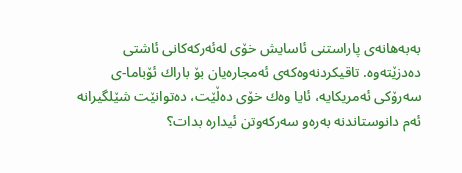به‌به‌هانه‌ی پاراستنی ئاسایش خۆی له‌ئه‌ركه‌كانی ئاشتی ده‌دزێته‌وه‌. تاقیكردنه‌وه‌كه‌ی ئه‌مجاره‌یان بۆ باراك ئۆباما-ی سه‌رۆكی ئه‌مریكایه‌، ئایا وه‌ك خۆی ده‌ڵێت، ده‌توانێت شێلگیرانه‌ ئه‌م دانوستاندنه‌ به‌ره‌و سه‌ركه‌وتن ئیداره‌ بدات؟